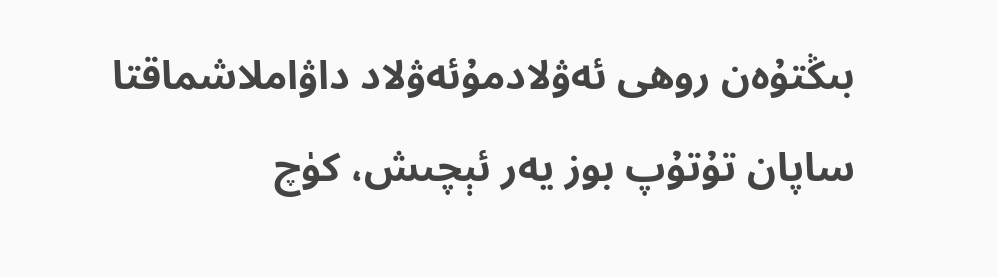بىڭتۇەن روھى ئەۋلادمۇئەۋلاد داۋاملاشماقتا
ساپان تۇتۇپ بوز يەر ئېچىش، كۈچ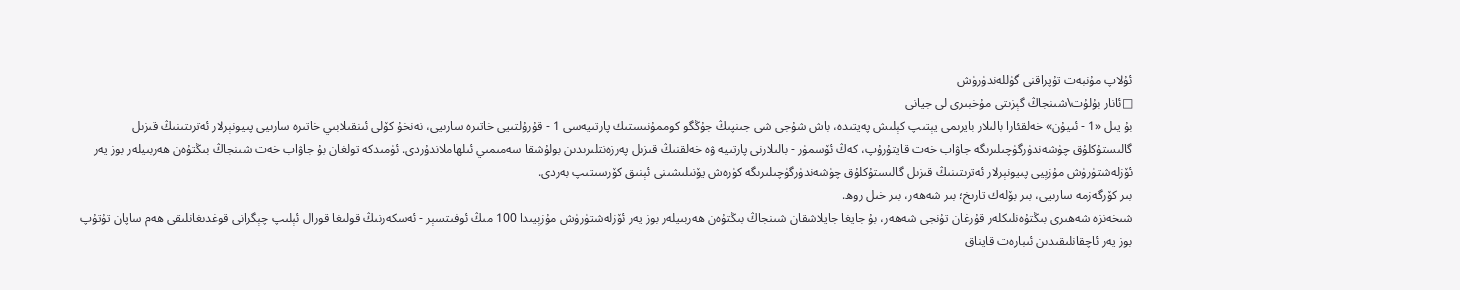ئۇلاپ مۇنبەت تۇپراقنى گۈللەندۈرۈش
□ئانار بۇلۇت\شىنجاڭ گېزىتى مۇخبىرى لى جيانى
بۇ يىل «1 - ئىيۇن» خەلقئارا بالىلار بايرىمى يېتىپ كېلىش پەيتىدە، باش شۇجى شى جىنپىڭ جۇڭگو كوممۇنىستىك پارتىيەسى 1 - قۇرۇلتىيى خاتىرە سارىيى، نەنخۇ كۆلى ئىنقىلابىي خاتىرە سارىيى پىيونېرلار ئەترىتىنىڭ قىزىل گالىستۇكلۇق چۈشەندۈرگۈچىلىرىگە جاۋاب خەت قايتۇرۇپ، كەڭ ئۆسمۈر - بالىلارنى پارتىيە ۋە خەلقنىڭ قىزىل پەرزەنتلىرىدىن بولۇشقا سەمىمىي ئىلھاملاندۇردى. ئۈمىدكە تولغان بۇ جاۋاب خەت شىنجاڭ بىڭتۇەن ھەربىيلەر بوز يەر ئۆزلەشتۈرۈش مۇزېيى پىيونېرلار ئەترىتىنىڭ قىزىل گالىستۇكلۇق چۈشەندۈرگۈچىلىرىگە كۈرەش يۆنىلىشىنى ئېنىق كۆرسىتىپ بەردى.
بىر كۆرگەزمە سارىيى، بىر بۆلەك تارىخ؛ بىر شەھەر، بىر خىل روھ.
شىخەنزە شەھىرى بىڭتۇەنلىكلەر قۇرغان تۇنجى شەھەر، بۇ جايغا جايلاشقان شىنجاڭ بىڭتۇەن ھەربىيلەر بوز يەر ئۆزلەشتۈرۈش مۇزېيىدا 100 مىڭ ئوفىتسېر - ئەسكەرنىڭ قولىغا قورال ئېلىپ چېگرانى قوغدىغانلىقى ھەم ساپان تۇتۇپ بوز يەر ئاچقانلىقىدىن ئىبارەت قايناق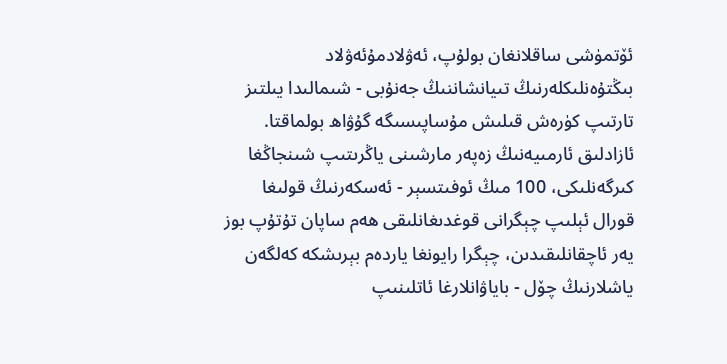ئۆتمۈشى ساقلانغان بولۇپ، ئەۋلادمۇئەۋلاد بىڭتۇەنلىكلەرنىڭ تىيانشاننىڭ جەنۇبى - شىمالىدا يىلتىز تارتىپ كۈرەش قىلىش مۇساپىسىگە گۇۋاھ بولماقتا.
ئازادلىق ئارمىيەنىڭ زەپەر مارشىنى ياڭرىتىپ شىنجاڭغا كىرگەنلىكى، 100 مىڭ ئوفىتسېر - ئەسكەرنىڭ قولىغا قورال ئېلىپ چېگرانى قوغدىغانلىقى ھەم ساپان تۇتۇپ بوز يەر ئاچقانلىقىدىن، چېگرا رايونغا ياردەم بېرىشكە كەلگەن ياشلارنىڭ چۆل - باياۋانلارغا ئاتلىنىپ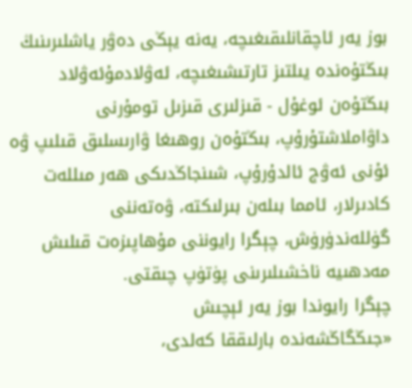بوز يەر ئاچقانلىقىغىچە، يەنە يېڭى دەۋر ياشلىرىنىڭ بىڭتۇەندە يىلتىز تارتىشىغىچە، ئەۋلادمۇئەۋلاد بىڭتۇەن ئوغۇل - قىزلىرى قىزىل تومۇرنى داۋاملاشتۇرۇپ، بىڭتۇەن روھىغا ۋارىسلىق قىلىپ ۋە ئۇنى ئەۋج ئالدۇرۇپ، شىنجاڭدىكى ھەر مىللەت كادىرلار، ئامما بىلەن بىرلىكتە، ۋەتەننى گۈللەندۈرۈش، چېگرا رايوننى مۇھاپىزەت قىلىش مەدھىيە ناخشىلىرىنى پۈتۈپ چىقتى.
چېگرا رايوندا بوز يەر ئېچىش
«جىڭگاڭشەندە بارلىققا كەلدى،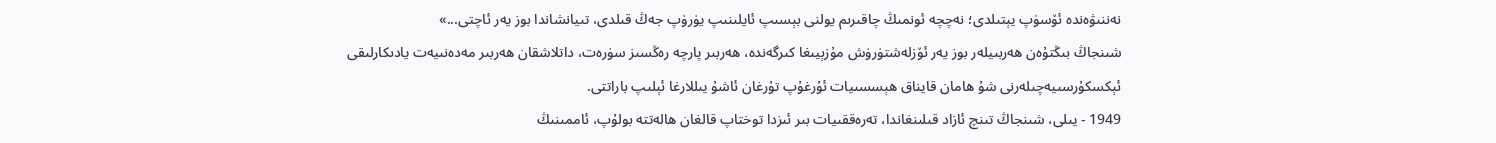نەننىۋەندە ئۆسۈپ يېتىلدى؛ نەچچە ئونمىڭ چاقىرىم يولنى بېسىپ ئايلىنىپ يۈرۈپ جەڭ قىلدى، تىيانشاندا بوز يەر ئاچتى...»
شىنجاڭ بىڭتۇەن ھەربىيلەر بوز يەر ئۆزلەشتۈرۈش مۇزېيىغا كىرگەندە، ھەربىر پارچە رەڭسىز سۈرەت، داتلاشقان ھەربىر مەدەنىيەت يادىكارلىقى ئېكسكۇرسىيەچىلەرنى شۇ ھامان قايناق ھېسسىيات ئۇرغۇپ تۇرغان ئاشۇ يىللارغا ئېلىپ باراتتى.
1949 - يىلى، شىنجاڭ تىنچ ئازاد قىلىنغاندا، تەرەققىيات بىر ئىزدا توختاپ قالغان ھالەتتە بولۇپ، ئاممىنىڭ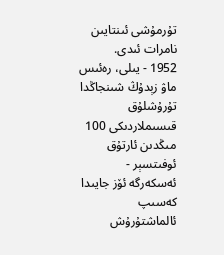تۇرمۇشى ئىنتايىن نامرات ئىدى.
1952 - يىلى، رەئىس ماۋ زېدۇڭ شىنجاڭدا تۇرۇشلۇق قىسىملاردىكى 100 مىڭدىن ئارتۇق ئوفىتسېر - ئەسكەرگە ئۆز جايىدا كەسىپ ئالماشتۇرۇش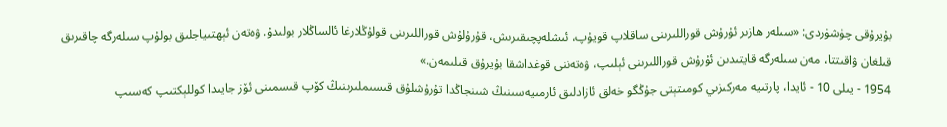بۇيرۇقى چۈشۈردى: «سىلەر ھازىر ئۇرۇش قوراللىرىنى ساقلاپ قويۇپ، ئىشلەپچىقىرىش، قۇرۇلۇش قوراللىرىنى قولۇڭلارغا ئالساڭلار بولىدۇ. ۋەتەن ئېھتىياجلىق بولۇپ سىلەرگە چاقىرىق قىلغان ۋاقىتتا، مەن سىلەرگە قايتىدىن ئۇرۇش قوراللىرىنى ئېلىپ، ۋەتەننى قوغداشقا بۇيرۇق قىلىمەن.»
1954 - يىلى 10 - ئايدا، پارتىيە مەركىزىي كومىتېتى جۇڭگو خەلق ئازادلىق ئارمىيەسىنىڭ شىنجاڭدا تۇرۇشلۇق قىسىملىرىنىڭ كۆپ قىسمىنى ئۆز جايىدا كوللېكتىپ كەسىپ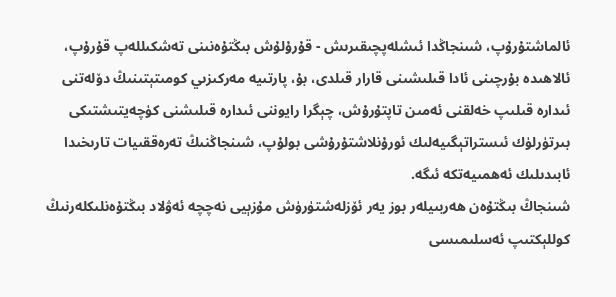ئالماشتۇرۇپ، شىنجاڭدا ئىشلەپچىقىرىش - قۇرۇلۇش بىڭتۇەنىنى تەشكىللەپ قۇرۇپ، ئالاھىدە بۇرچىنى ئادا قىلىشىنى قارار قىلدى، بۇ، پارتىيە مەركىزىي كومىتېتىنىڭ دۆلەتنى ئىدارە قىلىپ خەلقنى ئەمىن تاپتۇرۇش، چېگرا رايوننى ئىدارە قىلىشنى كۈچەيتىشتىكى بىرتۈرلۈك ئىستراتېگىيەلىك ئورۇنلاشتۇرۇشى بولۇپ، شىنجاڭنىڭ تەرەققىيات تارىخىدا ئابىدىلىك ئەھمىيەتكە ئىگە.
شىنجاڭ بىڭتۇەن ھەربىيلەر بوز يەر ئۆزلەشتۈرۈش مۇزېيى نەچچە ئەۋلاد بىڭتۇەنلىكلەرنىڭ كوللېكتىپ ئەسلىمىسى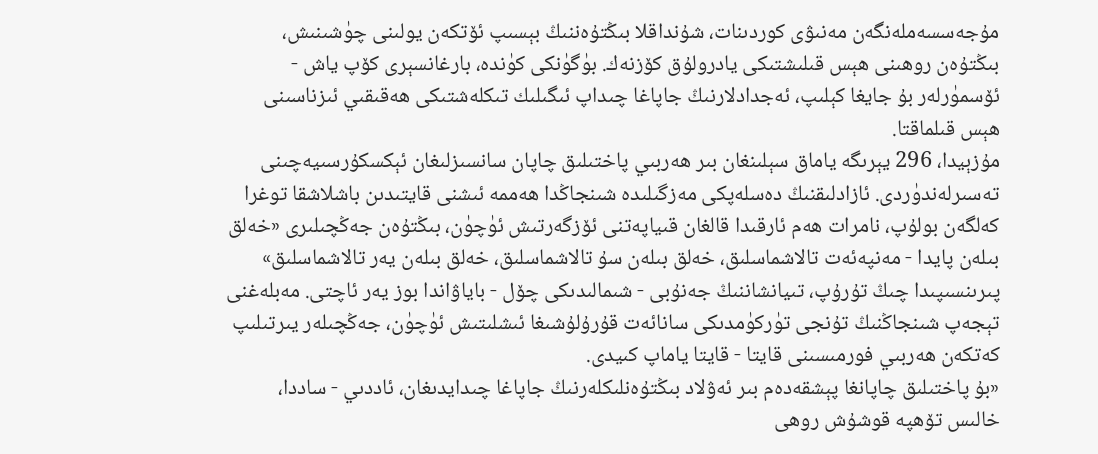مۇجەسسەملەنگەن مەنىۋى كوردىنات، شۇنداقلا بىڭتۇەننىڭ بېسىپ ئۆتكەن يولىنى چۈشىنىش، بىڭتۇەن روھىنى ھېس قىلىشتىكى يادرولۇق كۆزنەك. بۈگۈنكى كۈندە، بارغانسېرى كۆپ ياش - ئۆسمۈرلەر بۇ جايغا كېلىپ، ئەجدادلارنىڭ جاپاغا چىداپ ئىگىلىك تىكلەشتىكى ھەقىقىي ئىزناسىنى ھېس قىلماقتا.
مۇزېيدا، 296 يېرىگە ياماق سېلىنغان بىر ھەربىي پاختىلىق چاپان سانسىزلىغان ئېكسكۇرسىيەچىنى تەسىرلەندۈردى. ئازادلىقنىڭ دەسلەپكى مەزگىلىدە شىنجاڭدا ھەممە ئىشنى قايتىدىن باشلاشقا توغرا كەلگەن بولۇپ، نامرات ھەم ئارقىدا قالغان قىياپەتنى ئۆزگەرتىش ئۈچۈن، بىڭتۇەن جەڭچىلىرى «خەلق بىلەن پايدا - مەنپەئەت تالاشماسلىق، خەلق بىلەن سۇ تالاشماسلىق، خەلق بىلەن يەر تالاشماسلىق» پىرىنسىپىدا چىڭ تۇرۇپ، تىيانشاننىڭ جەنۇبى - شىمالىدىكى چۆل - باياۋاندا بوز يەر ئاچتى. مەبلەغنى تېجەپ شىنجاڭنىڭ تۇنجى تۈركۈمدىكى سانائەت قۇرۇلۇشىغا ئىشلىتىش ئۈچۈن، جەڭچىلەر يىرتىلىپ كەتكەن ھەربىي فورمىسىنى قايتا - قايتا ياماپ كىيدى.
«بۇ پاختىلىق چاپانغا پېشقەدەم بىر ئەۋلاد بىڭتۇەنلىكلەرنىڭ جاپاغا چىدايدىغان، ئاددىي - ساددا، خالىس تۆھپە قوشۇش روھى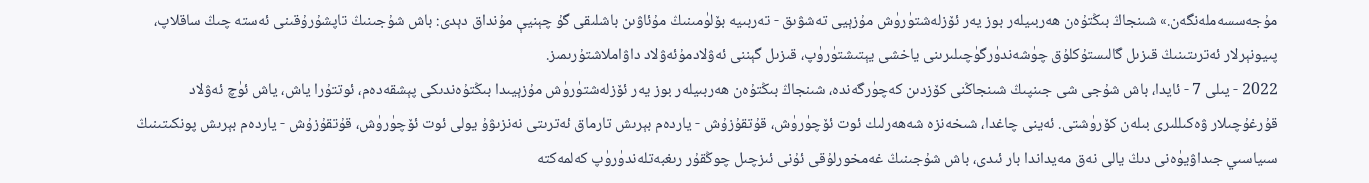مۇجەسسەملەنگەن.» شىنجاڭ بىڭتۇەن ھەربىيلەر بوز يەر ئۆزلەشتۈرۈش مۇزېيى تەشۋىق - تەربىيە بۆلۈمىنىڭ مۇئاۋىن باشلىقى گۇ چېنيې مۇنداق دېدى: باش شۇجىنىڭ تاپشۇرۇقىنى ئەستە چىڭ ساقلاپ، پىيونېرلار ئەترىتىنىڭ قىزىل گالىستۇكلۇق چۈشەندۈرگۈچىلىرىنى ياخشى يېتىشتۈرۈپ، قىزىل گېننى ئەۋلادمۇئەۋلاد داۋاملاشتۇرىمىز.
2022 - يىلى 7 - ئايدا، باش شۇجى شى جىنپىڭ شىنجاڭنى كۆزدىن كەچۈرگەندە، شىنجاڭ بىڭتۇەن ھەربىيلەر بوز يەر ئۆزلەشتۈرۈش مۇزېيىدا بىڭتۇەندىكى پېشقەدەم، ئوتتۇرا ياش، ياش ئۈچ ئەۋلاد قۇرغۇچىلار ۋەكىللىرى بىلەن كۆرۈشتى. ئەينى چاغدا، شىخەنزە شەھەرلىك ئوت ئۆچۈرۈش، قۇتقۇزۇش - ياردەم بېرىش تارماق ئەترىتى نەنزىۋۇ يولى ئوت ئۆچۈرۈش، قۇتقۇزۇش - ياردەم بېرىش پونكىتىنىڭ سىياسىي جىداۋيۈەنى دىڭ يالى نەق مەيداندا بار ئىدى، باش شۇجىنىڭ غەمخورلۇقى ئۇنى ئىزچىل چوڭقۇر رىغبەتلەندۈرۈپ كەلمەكتە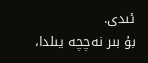ئىدى.
بۇ بىر نەچچە يىلدا،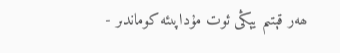ھەر قېتىم يېڭى ئوت مۇداپىئە كوماندىر -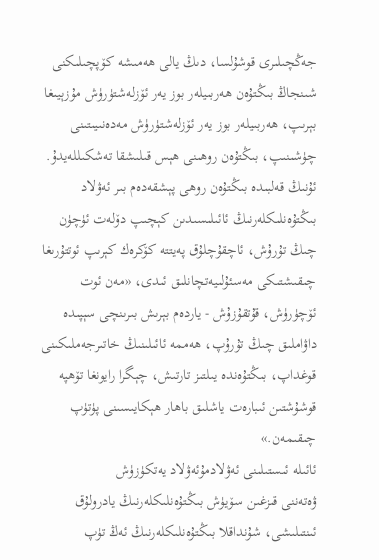جەڭچىلىرى قوشۇلسا، دىڭ يالى ھەمىشە كۆپچىلىكنى شىنجاڭ بىڭتۇەن ھەربىيلەر بوز يەر ئۆزلەشتۈرۈش مۇزېيىغا بېرىپ، ھەربىيلەر بوز يەر ئۆزلەشتۈرۈش مەدەنىيىتىنى چۈشىنىپ، بىڭتۇەن روھىنى ھېس قىلىشقا تەشكىللەيدۇ. ئۇنىڭ قەلبىدە بىڭتۇەن روھى پېشقەدەم بىر ئەۋلاد بىڭتۇەنلىكلەرنىڭ ئائىلىسىدىن كېچىپ دۆلەت ئۈچۈن چىڭ تۇرۇش، ئاچقۇچلۇق پەيتتە كۆكرەك كېرىپ ئوتتۇرىغا چىقىشتىكى مەسئۇلىيەتچانلىق ئىدى، «مەن ئوت ئۆچۈرۈش، قۇتقۇزۇش - ياردەم بېرىش بىرىنچى سېپىدە داۋاملىق چىڭ تۇرۇپ، ھەممە ئائىلىنىڭ خاتىرجەملىكىنى قوغداپ، بىڭتۇەندە يىلتىز تارتىش، چېگرا رايونغا تۆھپە قوشۇشتىن ئىبارەت ياشلىق باھار ھېكايىسىنى پۈتۈپ چىقىمەن.»
ئائىلە ئىستىلىنى ئەۋلادمۇئەۋلاد يەتكۈزۈش
ۋەتەننى قىزغىن سۆيۈش بىڭتۇەنلىكلەرنىڭ يادرولۇق ئىنتىلىشى، شۇنداقلا بىڭتۇەنلىكلەرنىڭ ئەڭ تۈپ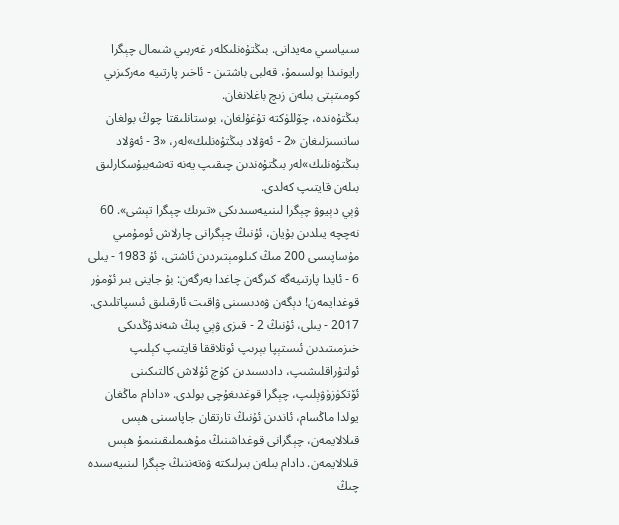سىياسىي مەيدانى. بىڭتۇەنلىكلەر غەربىي شىمال چېگرا رايونىدا بولسىمۇ، قەلبى باشتىن - ئاخىر پارتىيە مەركىزىي كومىتېتى بىلەن زىچ باغلانغان.
بىڭتۇەندە، چۆللۈكتە تۇغۇلغان، بوستانلىقتا چوڭ بولغان سانسىزلىغان «2 - ئەۋلاد بىڭتۇەنلىك»لەر، «3 - ئەۋلاد بىڭتۇەنلىك»لەر بىڭتۇەندىن چىقىپ يەنە تەشەببۇسكارلىق بىلەن قايتىپ كەلدى.
ۋېي دېيوۋ چېگرا لىنىيەسىدىكى «تىرىك چېگرا تېشى». 60 نەچچە يىلدىن بۇيان، ئۇنىڭ چېگرانى چارلاش ئومۇمىي مۇساپىسى 200 مىڭ كىلومېتىردىن ئاشتى، ئۇ 1983 - يىلى 6 - ئايدا پارتىيەگە كىرگەن چاغدا بەرگەن: بۇ جاينى بىر ئۆمۈر قوغدايمەن! دېگەن ۋەدىسىنى ۋاقىت ئارقىلىق ئىسپاتلىدى.
2017 - يىلى، ئۇنىڭ 2 - قىزى ۋېي پىڭ شەندۇڭدىكى خىزمىتىدىن ئىستېپا بېرىپ ئوتلاققا قايتىپ كېلىپ ئولتۇراقلىشىپ، دادىسىدىن كۈچ ئۇلاش كالتىكىنى ئۆتكۈزۈۋېلىپ، چېگرا قوغدىغۇچى بولدى. «دادام ماڭغان يولدا ماڭسام، ئاندىن ئۇنىڭ تارتقان جاپاسىنى ھېس قىلالايمەن، چېگرانى قوغداشنىڭ مۇھىملىقىنىمۇ ھېس قىلالايمەن. دادام بىلەن بىرلىكتە ۋەتەننىڭ چېگرا لىنىيەسىدە چىڭ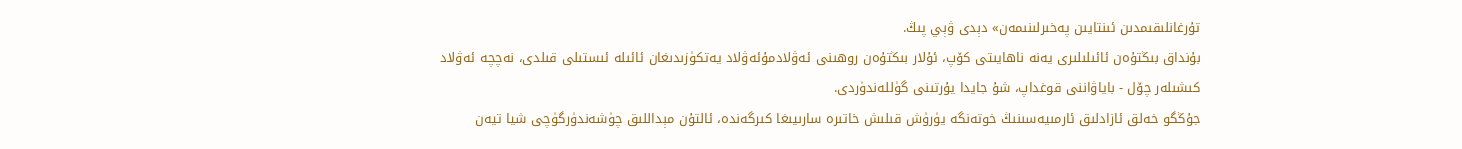تۇرغانلىقىمدىن ئىنتايىن پەخىرلىنىمەن» دېدى ۋېي پىڭ.
بۇنداق بىڭتۇەن ئائىلىلىرى يەنە ناھايىتى كۆپ، ئۇلار بىڭتۇەن روھىنى ئەۋلادمۇئەۋلاد يەتكۈزىدىغان ئائىلە ئىستىلى قىلدى، نەچچە ئەۋلاد كىشىلەر چۆل - باياۋاننى قوغداپ، شۇ جايدا يۇرتىنى گۈللەندۈردى.
جۇڭگو خەلق ئازادلىق ئارمىيەسىنىڭ خوتەنگە يۈرۈش قىلىش خاتىرە سارىيىغا كىرگەندە، ئالتۇن مېداللىق چۈشەندۈرگۈچى شيا تيەن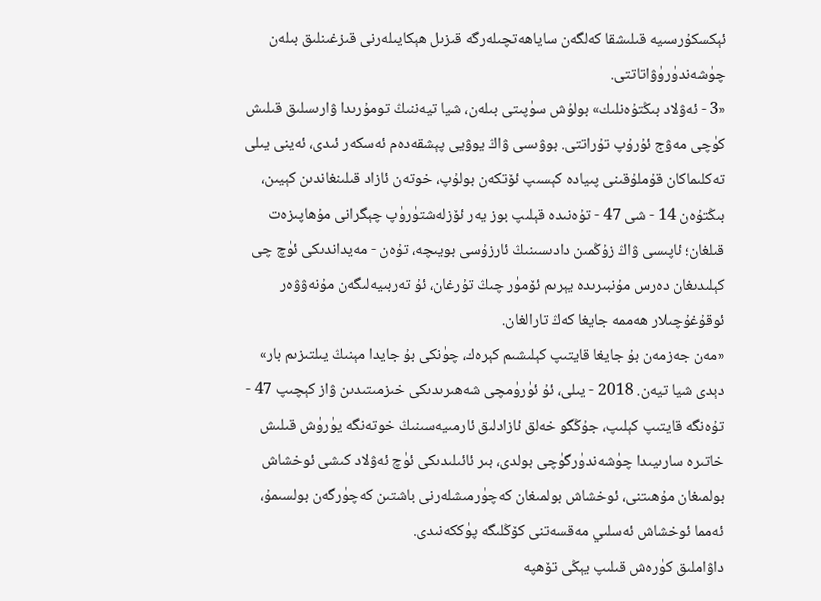ئېكسكۇرسىيە قىلىشقا كەلگەن ساياھەتچىلەرگە قىزىل ھېكايىلەرنى قىزغىنلىق بىلەن چۈشەندۈرۈۋاتاتتى.
«3 - ئەۋلاد بىڭتۇەنلىك» بولۇش سۈپىتى بىلەن، شيا تيەننىڭ تومۇرىدا ۋارىسلىق قىلىش كۈچى مەۋج ئۇرۇپ تۇراتتى. بوۋىسى ۋاڭ يوۋيى پېشقەدەم ئەسكەر ئىدى، ئەينى يىلى تەكلىماكان قۇملۇقىنى پىيادە كېسىپ ئۆتكەن بولۇپ، خوتەن ئازاد قىلىنغاندىن كېيىن، بىڭتۇەن 14 - شى 47 - تۇەنىدە قېلىپ بوز يەر ئۆزلەشتۈرۈپ چېگرانى مۇھاپىزەت قىلغان؛ ئاپىسى ۋاڭ زۇڭمىن دادىسىنىڭ ئارزۇسى بويىچە، تۇەن - مەيداندىكى ئۈچ چى كېلىدىغان دەرس مۇنبىرىدە يېرىم ئۆمۈر چىڭ تۇرغان، ئۇ تەربىيەلىگەن مۇنەۋۋەر ئوقۇغۇچىلار ھەممە جايغا كەڭ تارالغان.
«مەن جەزمەن بۇ جايغا قايتىپ كېلىشىم كېرەك، چۈنكى بۇ جايدا مېنىڭ يىلتىزىم بار» دېدى شيا تيەن. 2018 - يىلى، ئۇ ئۈرۈمچى شەھىرىدىكى خىزمىتىدىن ۋاز كېچىپ 47 - تۇەنگە قايتىپ كېلىپ، جۇڭگو خەلق ئازادلىق ئارمىيەسىنىڭ خوتەنگە يۈرۈش قىلىش خاتىرە سارىيىدا چۈشەندۈرگۈچى بولدى، بىر ئائىلىدىكى ئۈچ ئەۋلاد كىشى ئوخشاش بولمىغان مۇھىتنى، ئوخشاش بولمىغان كەچۈرمىشلەرنى باشتىن كەچۈرگەن بولسىمۇ، ئەمما ئوخشاش ئەسلىي مەقسەتنى كۆڭلىگە پۈككەنىدى.
داۋاملىق كۈرەش قىلىپ يېڭى تۆھپە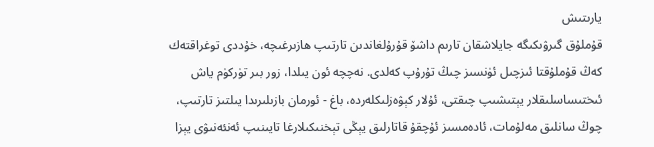يارىتىش
قۇملۇق گىرۋىكىگە جايلاشقان تارىم داشۆ قۇرۇلغاندىن تارتىپ ھازىرغىچە، خۇددى توغراقتەك كەڭ قۇملۇقتا ئىزچىل ئۈنسىز چىڭ تۇرۇپ كەلدى. نەچچە ئون يىلدا، زور بىر تۈركۈم ياش ئىختىساسلىقلار يېتىشىپ چىقتى، ئۇلار كېۋەزلىكلەردە، باغ - ئورمان بازىلىرىدا يىلتىز تارتىپ، چوڭ سانلىق مەلۇمات، ئادەمسىز ئۇچقۇ قاتارلىق يېڭى تېخنىكىلارغا تايىنىپ ئەنئەنىۋى يېزا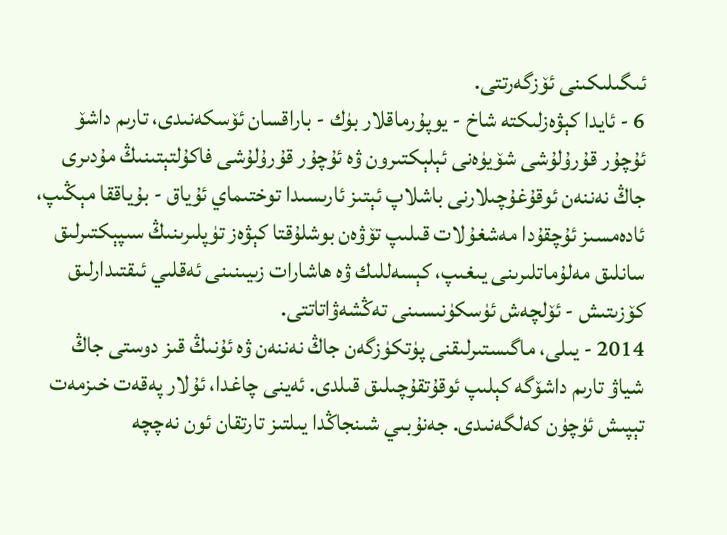ئىگىلىكىنى ئۆزگەرتتى.
6 - ئايدا كېۋەزلىكتە شاخ - يوپۇرماقلار بۈك - باراقسان ئۆسكەنىدى، تارىم داشۆ ئۇچۇر قۇرۇلۇشى شۆيۈەنى ئېلېكتىرون ۋە ئۇچۇر قۇرۇلۇشى فاكۇلتېتىنىڭ مۇدىرى جاڭ نەننەن ئوقۇغۇچىلارنى باشلاپ ئېتىز ئارىسىدا توختىماي ئۇياق - بۇياققا مېڭىپ، ئادەمسىز ئۇچقۇدا مەشغۇلات قىلىپ تۆۋەن بوشلۇقتا كېۋەز تۈپلىرىنىڭ سىپېكتىرلىق سانلىق مەلۇماتلىرىنى يىغىپ، كېسەللىك ۋە ھاشارات زىيىنىنى ئەقلىي ئىقتىدارلىق كۆزىتىش - ئۆلچەش ئۈسكۈنىسىنى تەڭشەۋاتاتتى.
2014 - يىلى، ماگىستىرلىقنى پۈتكۈزگەن جاڭ نەننەن ۋە ئۇنىڭ قىز دوستى جاڭ شياۋ تارىم داشۆگە كېلىپ ئوقۇتقۇچىلىق قىلدى. ئەينى چاغدا، ئۇلار پەقەت خىزمەت تېپىش ئۈچۈن كەلگەنىدى. جەنۇبىي شىنجاڭدا يىلتىز تارتقان ئون نەچچە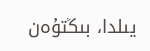يىلدا، بىڭتۇەن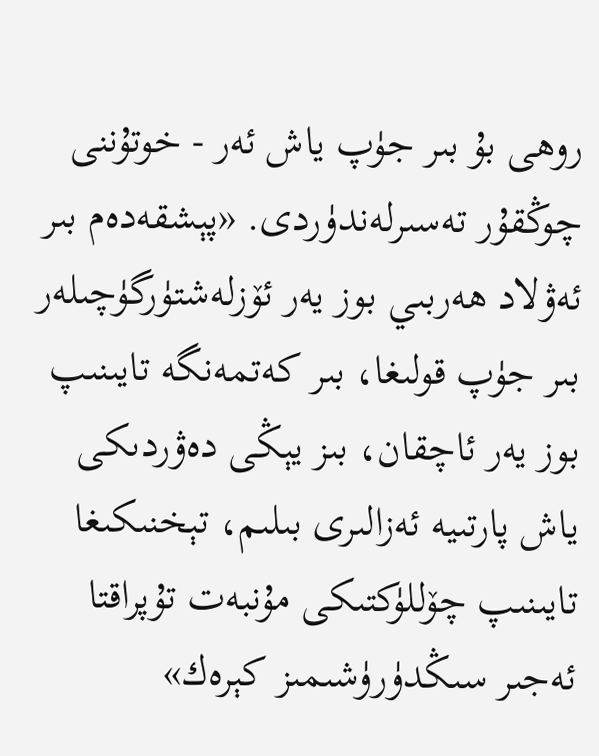روھى بۇ بىر جۈپ ياش ئەر - خوتۇننى چوڭقۇر تەسىرلەندۈردى. «پېشقەدەم بىر ئەۋلاد ھەربىي بوز يەر ئۆزلەشتۈرگۈچىلەر بىر جۈپ قولىغا، بىر كەتمەنگە تايىنىپ بوز يەر ئاچقان، بىز يېڭى دەۋردىكى ياش پارتىيە ئەزالىرى بىلىم، تېخنىكىغا تايىنىپ چۆللۈكتىكى مۇنبەت تۇپراقتا ئەجىر سىڭدۈرۈشىمىز كېرەك»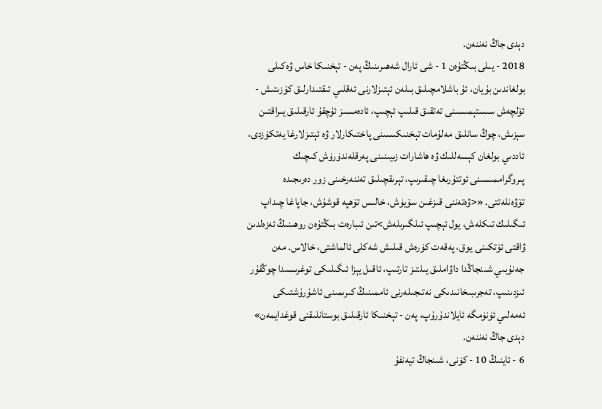دېدى جاڭ نەننەن.
2018 - يىلى بىڭتۇەن 1 - شى ئارال شەھىرىنىڭ پەن - تېخنىكا خاس ۋەكىلى بولغاندىن بۇيان، ئۇ باشلامچىلىق بىلەن ئېتىزلارنى ئەقلىي ئىقتىدارلىق كۆزىتىش - ئۆلچەش سىستېمىسىنى تەتقىق قىلىپ ئېچىپ، ئادەمسىز ئۇچقۇ ئارقىلىق يىراقتىن سېزىش، چوڭ سانلىق مەلۇمات تېخنىكىسىنى پاختىكارلار ۋە ئېتىزلارغا يەتكۈزدى، ئاددىي بولغان كېسەللىك ۋە ھاشارات زىيىنىنى پەرقلەندۈرۈش كىچىك پىروگراممىسىنى ئوتتۇرىغا چىقىرىپ، تېرىقچىلىق تەننەرخىنى زور دەرىجىدە تۆۋەنلەتتى. «<ۋەتەننى قىزغىن سۆيۈش، خالىس تۆھپە قوشۇش، جاپاغا چىداپ ئىگىلىك تىكلەش، يول ئېچىپ ئىلگىرىلەش>تىن ئىبارەت بىڭتۇەن روھىنىڭ ئەزەلدىن ۋاقتى ئۆتكىنى يوق، پەقەت كۈرەش قىلىش شەكلى ئالماشتى، خالاس. مەن جەنۇبىي شىنجاڭدا داۋاملىق يىلتىز تارتىپ، ئاقىل يېزا ئىگىلىكى توغرىسىدا چوڭقۇر ئىزدىنىپ، تەجرىبىخانىدىكى نەتىجىلەرنى ئاممىنىڭ كىرىمىنى ئاشۇرۇشتىكى ئەمەلىي ئۈنۈمگە ئايلاندۇرۇپ، پەن - تېخنىكا ئارقىلىق بوستانلىقنى قوغدايمەن» دېدى جاڭ نەننەن.
6 - ئاينىڭ 10 - كۈنى، شىنجاڭ تيەنفۇ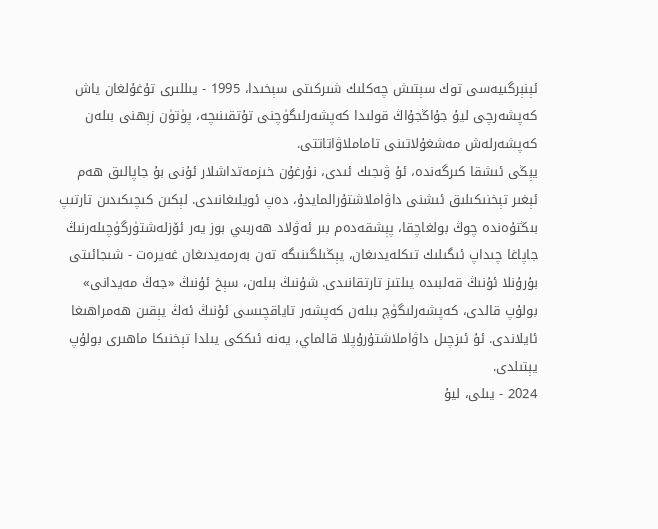ئېنېرگىيەسى توك سېتىش چەكلىك شىركىتى سېخىدا، 1995 - يىللىرى تۇغۇلغان ياش كەپشەرچى ليۇ جۇاڭجۇاڭ قولىدا كەپشەرلىگۈچنى تۇتقىنىچە، پۈتۈن زېھنى بىلەن كەپشەرلەش مەشغۇلاتىنى تاماملاۋاتاتتى.
يېڭى ئىشقا كىرگەندە، ئۇ ۋىجىك ئىدى، نۇرغۇن خىزمەتداشلار ئۇنى بۇ جاپالىق ھەم ئېغىر تېخنىكىلىق ئىشنى داۋاملاشتۇرالمايدۇ، دەپ ئويلىغانىدى. لېكىن كىچىكىدىن تارتىپ بىڭتۇەندە چوڭ بولغاچقا، پېشقەدەم بىر ئەۋلاد ھەربىي بوز يەر ئۆزلەشتۈرگۈچىلەرنىڭ جاپاغا چىداپ ئىگىلىك تىكلەيدىغان، يېڭىلگىنىگە تەن بەرمەيدىغان غەيرەت - شىجائىتى بۇرۇنلا ئۇنىڭ قەلبىدە يىلتىز تارتقانىدى. شۇنىڭ بىلەن، سېخ ئۇنىڭ «جەڭ مەيدانى» بولۇپ قالدى، كەپشەرلىگۈچ بىلەن كەپشەر تاياقچىسى ئۇنىڭ ئەڭ يېقىن ھەمراھىغا ئايلاندى. ئۇ ئىزچىل داۋاملاشتۇرۇپلا قالماي، يەنە ئىككى يىلدا تېخنىكا ماھىرى بولۇپ يېتىلدى.
2024 - يىلى، ليۇ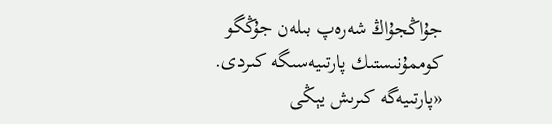جۇاڭجۇاڭ شەرەپ بىلەن جۇڭگو كوممۇنىستىك پارتىيەسىگە كىردى. «پارتىيەگە كىرىش يېڭى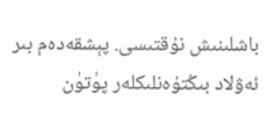باشلىنىش نۇقتىسى. پېشقەدەم بىر ئەۋلاد بىڭتۇەنلىكلەر پۈتۈن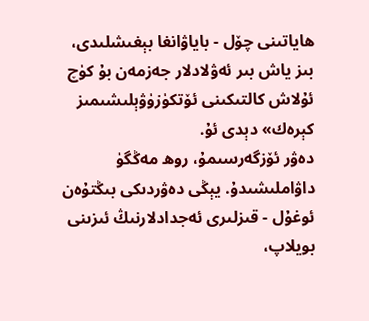ھاياتىنى چۆل - باياۋانغا بېغىشلىدى، بىز ياش بىر ئەۋلادلار جەزمەن بۇ كۈچ ئۇلاش كالتىكىنى ئۆتكۈزۈۋېلىشىمىز كېرەك» دېدى ئۇ.
دەۋر ئۆزگەرسىمۇ، روھ مەڭگۈ داۋاملىشىدۇ. يېڭى دەۋردىكى بىڭتۇەن ئوغۇل - قىزلىرى ئەجدادلارنىڭ ئىزىنى بويلاپ،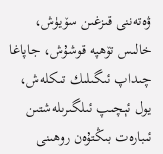ۋەتەننى قىزغىن سۆيۈش، خالىس تۆھپە قوشۇش، جاپاغا چىداپ ئىگىلىك تىكلەش، يول ئېچىپ ئىلگىرىلەشتىن ئىبارەت بىڭتۇەن روھىنى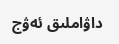داۋاملىق ئەۋج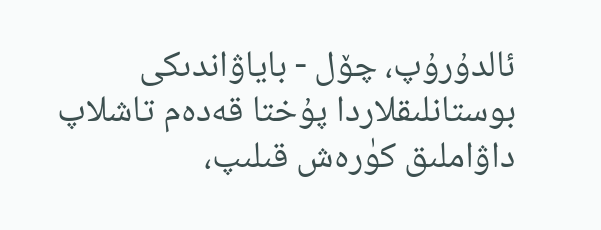ئالدۇرۇپ، چۆل - باياۋاندىكى بوستانلىقلاردا پۇختا قەدەم تاشلاپ داۋاملىق كۈرەش قىلىپ،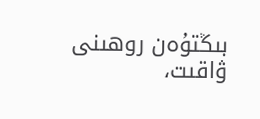بىڭتۇەن روھىنى ۋاقىت،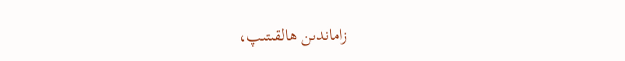زاماندىن ھالقىتىپ،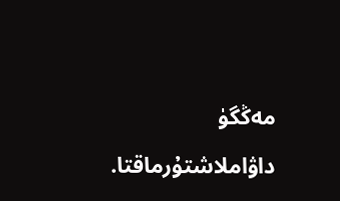مەڭگۈ داۋاملاشتۇرماقتا.